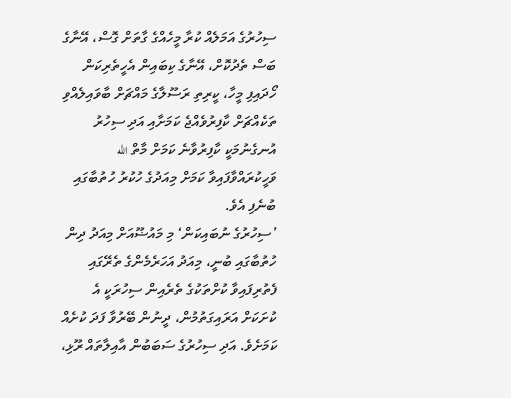ސިހުރުގެ އަމަލެއް ކުރާ މީހެއްގެ ގާތަށް ގޮސް، އޭނާގެ ބަސް ތެދުކޮށް، އޭނާގެ ކިބައިން އެހީތެރިކަން ހޯދައިފި މީހާ، ކީރިތި ރަސޫލާގެ މައްޗަށް ބާވައިލެއްވި ތަކެއްޗަށް ކާފިރުވެއްޖެ ކަމަށާއި އަދި ސިހުރު އުނގެނުމަކީ ކާފިރުވާނެ ކަމަށް މާތް الله ވަހީކުރައްވާފައިވާ ކަމަށް މިއަދުގެ ހުކުރު ހުތުބާގައި ބުނެފި އެވެ.
’ސިހުރުގެ ނުބައިކަން‘ މި މައުޟޫއަށް މިއަދު ދިން ހުތުބާގައި ބުނީ، މިއަދު އަހަރެމެންގެ ތެރޭގައި ފެތުރިފައިވާ ކުށްތަކުގެ ތެރެއިން ސިހުރަކީ އެ ކުށަކަށް އަރައިގަތުމުން، ދީނުން ބޭރުވާ ފަދަ ކުށެއް ކަމަށެވެ. އަދި ސިހުރުގެ ސަބަބުން އާއިލާތައް ރޫޅި،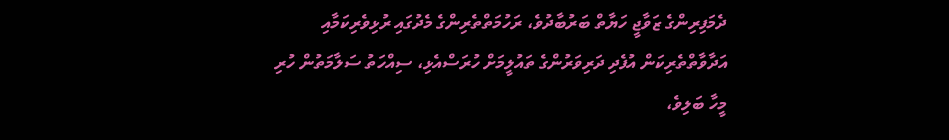ދެމަފިރިންގެ ޒަވާޖީ ހަޔާތް ބަރުބާދުވެ، ރަހުމަތްތެރިންގެ މެދުގައި ރުޅިވެރިކަމާއި އަދާވާތްތެރިކަން އުފެދި ދަރިވަރުންގެ ތައުލީމަށް ހުރަސްއެޅި، ސިއްހަތު ސަލާމަތުން ހުރި މީހާ ބަލިވެ،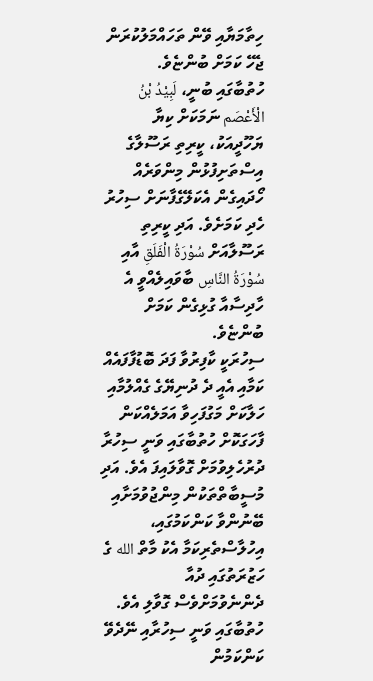ހިތާމަޔާއި ވޭން ތަހައްމަލުކުރަން ޖެހޭ ކަމަށް ބުންޏެވެ.
ހުތުބާގައި ބުނީ، لَبِيْدُ بْنُ الْأَعْصَم ނަމަކަށް ކިޔާ ޔަހޫދީއަކު، ކީރިތި ރަސޫލާގެ އިސްތަށިފުޅުން މިންވަރެއް ހޯދައިގެން އެކަލޭގެފާނަށް ސިހުރު ހެދި ކަމަށެވެ. އަދި ކީރިތި ރަސޫލާއަށް سُوْرَةُ الْفَلَقِ އާއި سُوْرَةُ النَّاسِ ބާވައިލެއްވީ އެ ހާދިސާއާ ގުޅިގެން ކަމަށް ބުންޏެވެ.
ސިހުރަކީ ކާފިރުވާ ފަދަ ބޮޑުފާފައެއް ކަމާއި އެއީ ދެ ދުނިޔޭގެ ގެއްލުމާއި ހަލާކަށް މަގުފަހިވާ އަމަލެއްކަން ފާހަގަކޮށް ހުތުބާގައި ވަނީ ސިހުރާ ދުރުހެލިވުމަށް ގޮވާލައިފަ އެވެ. އަދި މުސީބާތްތަކުން މިންޖުވުމަށާއި ބޭނުންވާ ކަންކަމުގައި، އިހުލާސްތެރިކަމާ އެކު މާތް الله ގެ ހަޒުރަތުގައި ދުއާ ދެންނެވުމަށްވެސް ގޮވާލި އެވެ.
ހުތުބާގައި ވަނީ ސިހުރާއި ނޭދެވޭ ކަންކަމުން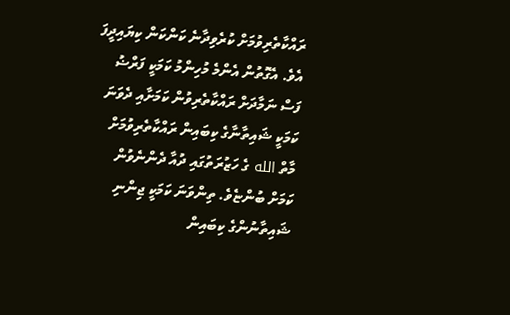ރައްކާތެރިވުމަށް ކުރެވިދާނެ ކަންކަން ކިޔައިދީފަ އެވެ. އެގޮތުން އެންމެ މުހިންމު ކަމަކީ ފަރްޟު ފަސް ނަމާދަށް ރައްކާތެރިވުން ކަމަށާއި ދެވަނަ ކަމަކީ ޝައިތާނާގެ ކިބައިން ރައްކާތެރިވުމަށް މާތް الله ގެ ހަޒުރަތުގައި ދުއާ ދެންނެވުން ކަމަށް ބުންޏެވެ. ތިންވަނަ ކަމަކީ ޖިންނި ޝައިތާނުންގެ ކިބައިން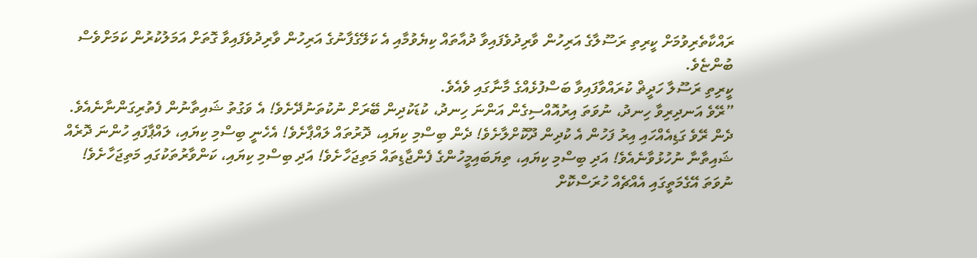ރައްކާތެރިވުމަށް ކީރިތި ރަސޫލާގެ އަރިހުން ވާރިދުވެފައިވާ ދުއާތައް ކިޔެވުމާއި އެ ކަލޭގެފާނުގެ އަރިހުން ވާރިދުވެފައިވާ ގޮތަށް އަމަލުކުރުން ކަމަށްވެސް ބުންޏެވެ.
ކީރިތި ރަސޫލާ ހަދީޡް ކުރައްވާފައިވާ ބަސްފުޅެއްގެ މާނާގައި ވެއެވެ.
”ރޭވެ އަނދިރިވާ ހިނދު، ނުވަތަ އިރުއޮއްސިގެން އަންނަ ހިނދު، ކުޑަކުދިން ބޭރަށް ނުކުތަނުދޭށެވެ! އެ ވަގުތު ޝައިތާނުން ފެތުރިގަންނާނެއެވެ. ދެން ރޭވެ ގަޑިއެއްހައި އިރު ފަހުން އެ ކުދިން ދޫކޮށްލާށެވެ! ދެން ބިސްމި ކިޔައި، ދޮރުތައް ލައްޕާށެވެ! އެހެނީ ބިސްމި ކިޔައި، ލައްޕާފައި ހުންނަ ދޮރެއް ޝައިތާނާ ނުހުޅުވާނެއެވެ! އަދި ބިސްމި ކިޔައި، ތިޔަބައިމީހުންގެ ފެންޖާޑިތައް މަތިޖަހާށެވެ! އަދި ބިސްމި ކިޔައި، ކަންވާރުތަކުގައި މަތިޖަހާށެވެ! ނުވަތަ އޭގެމަތީގައި އެއްޗެއް ހުރަސްކޮށް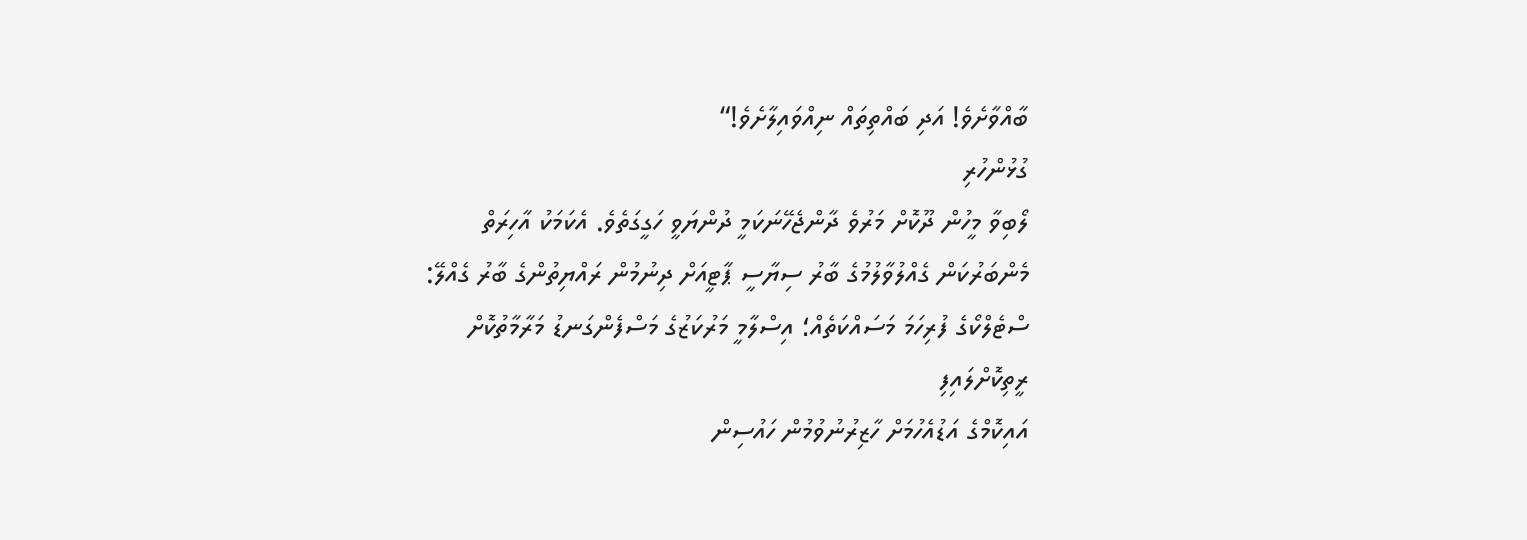ބާއްވާށެވެ! އަދި ބައްތިތައް ނިއްވައިލާށެވެ!“
ގުޅުންހުރި
ލޯބިވާ މީހުން ދޫކޮށް މަރުވެ ދާންޖެހޭނަކަމީ ދުންޔަވީ ހަގީގަތެވެ. އެކަމަކު އާހިރަތް
މެންބަރުކަން ގެއްލުވާލުމުގެ ބާރު ސިޔާސީ ޕާޓީއަށް ދިނުމުން ރައްޔިތުންގެ ބާރު ގެއްލޭ:
ސްޓެލްކޯގެ ފުރިހަމަ މަސައްކަތެއް؛ އިސްލާމީ މަރުކަޒުގެ މަސްފެންގަނޑު މަރާމާތުކޮށް ރީތިކޮށްލައިފި
އައިކޮމްގެ އަޑުއެހުމަށް ހާޒިރުނުވުމުން ހައުސިން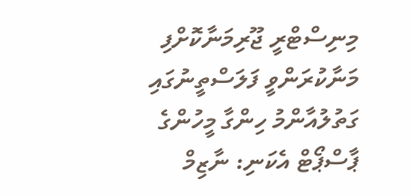މިނިސްޓްރީ ޖޫރިމަނާކޮށްފި
މަނާކުރަންވީ ފަލަސްތީނުގައި ގަތުލުއާންމު ހިންގާ މީހުންގެ ޕާސްޕޯޓް އެކަނި: ނާޒިމް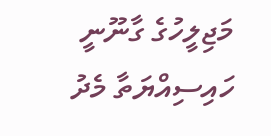މަޖިލީހުގެ ގާނޫނީ ހައިސިއްޔަތާ މެދު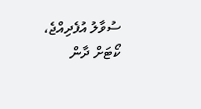ސުވާލު އުފެދިއްޖެ، ކޯޓަށް ދާން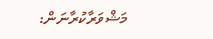މަޝްވަރާކުރާނަން: